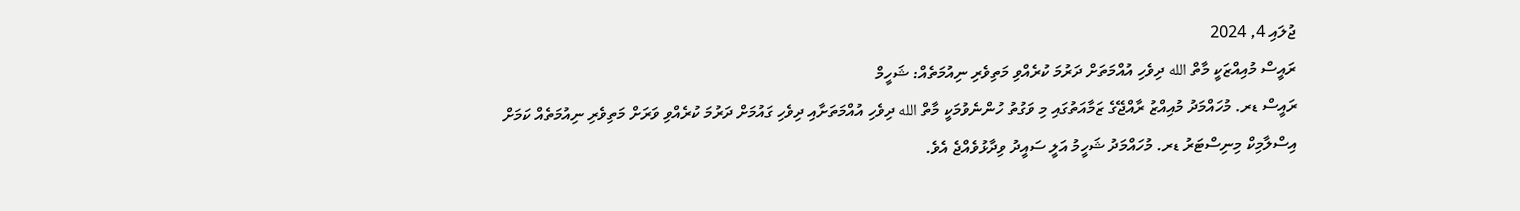ޖުލައި 4, 2024
ރައީސް މުއިއްޒަކީ މާތް الله ދިވެހި އުއްމަތަށް ދަރުމަ ކުރެއްވި މަތިވެރި ނިއުމަތެއް: ޝަހީމް
ރައީސް ޑރ. މުހައްމަދު މުއިއްޒު ރާއްޖޭގެ ޒަމާއަތުގައި މި ވަގުތު ހުންނެވުމަކީ މާތް الله ދިވެހި އުއްމަތަށާއި ދިވެހި ގައުމަށް ދަރުމަ ކުރެއްވި ވަރަށް މަތިވެރި ނިއުމަތެއް ކަމަށް އިސްލާމިކް މިނިސްޓަރު ޑރ. މުހައްމަދު ޝަހީމު އަލީ ސައީދު ވިދާޅުވެއްޖެ އެވެ.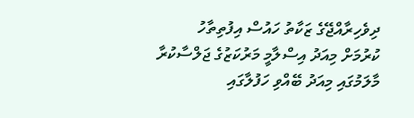ދިވެހިރާއްޖޭގެ ޒަކާތު ހައުސް އިފުތިތާހު ކުރުމަށް މިއަދު އިސްލާމީ މަރުކަޒުގެ ޖަލްސާކުރާ މާލަމުގައި މިއަދު ބޭއްވި ހަފުލާގައި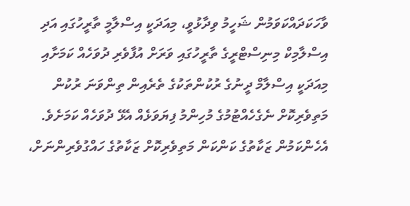ވާހަކަދައްކަވަމުން ޝަހީމު ވިދާޅުވީ، މިއަދަކީ އިސްލާމީ ތާރީހުގައި އަދި އިސްލާމިކް މިނިސްޓްރީގެ ތާރީހުގައި ވަރަށް އުފާވެރި ދުވަހެއް ކަމަށާއި މިއަދަކީ އިސްލާމް ދީނުގެ ރުކުންތަކުގެ ތެރެއިން ތިންވަނަ ރުކުން މަތިވެރިކޮށް ނެގެހެއްޓުމުގެ މުހިންމު ފިޔަވަޅެއް އެޅޭ ދުވަހެއް ކަމަށެވެ.
އެހެންކަމުން ޒަކާތުގެ ކަންކަން މަތިވެރިކޮށް ޒަކާތުގެ ހައްގުވެރިންނަށް،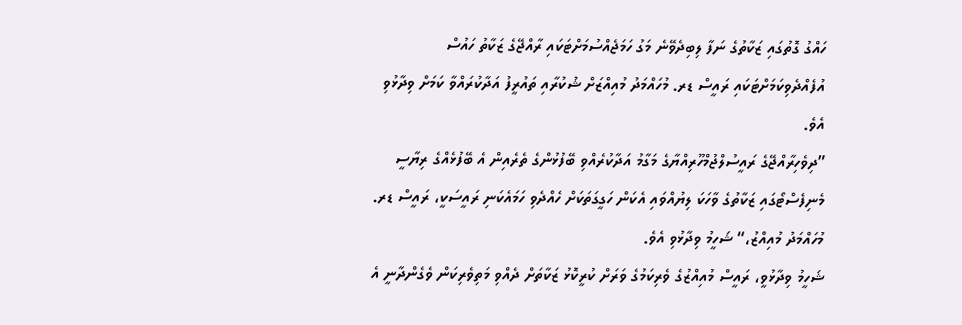ހައްގު ގޮތުގައި ޒަކާތުގެ ނަފާ ލިބިދެވޭނެ މަގު ހަމަޖެއްސުމަށްޓަކައި ރާއްޖޭގެ ޒަކާތު ހައުސް އުފެއްދެވިކަމަށްޓަކައި ރައީސް ޑރ. މުހައްމަދު މުއިއްޒަށް ޝުކުރާއި ތައުރީފު އަދާކުރައްވާ ކަމަށް ވިދާޅުވި އެވެ.
”ދިވެހިރާއްޖޭގެ ރައީސުލްޖުމްހޫރިއްޔާގެ މަގާމު އަދާކުރެއްވި ބޭފުޅުންގެ ތެރެއިން އެ ބޭފުޅެއްގެ ރިޔާސީ މެނިފެސްޓޯގައި ޒަކާތުގެ ވާހަކަ ލިޔުއްވައި އެކަން ހަގީގަތަކަށް ހެއްދެވި ހަމައެކަނި ރައީސަކީ، ރައީސް ޑރ. މުހައްމަދު މުއިއްޒު،“ ޝަހީމު ވިދާޅުވި އެވެ.
ޝަހީމު ވިދާޅުވީ، ރައީސް މުއިއްޒުގެ ވެރިކަމުގެ ވަރަށް ކުރީކޮޅު ޒަކާތަށް ދެއްވި މަތިވެރިކަން ވެގެންދާނީ އެ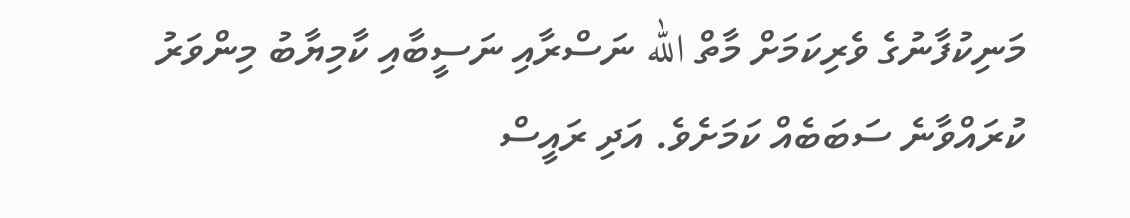މަނިކުފާނުގެ ވެރިކަމަށް މާތް الله ނަސްރާއި ނަސީބާއި ކާމިޔާބު މިންވަރު ކުރައްވާނެ ސަބަބެއް ކަމަށެވެ. އަދި ރައީސް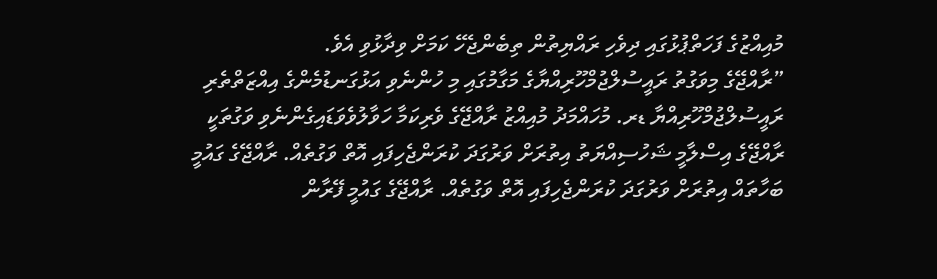މުއިއްޒުގެ ފަހަތްޕުޅުގައި ދިވެހި ރައްޔިތުން ތިބެންޖެހޭ ކަމަށް ވިދާޅުވި އެވެ.
”ރާއްޖޭގެ މިވަގުތު ރައީސުލްޖުމްހޫރިއްޔާގެ މަގާމުގައި މި ހުންނެވި އަޅުގަނޑުމެންގެ އިއްޒަތްތެރި ރައީސުލްޖުމްހޫރިއްޔާ ޑރ. މުހައްމަދު މުއިއްޒު ރާއްޖޭގެ ވެރިކަމާ ހަވާލުވެވަޑައިގެންނެވި ވަގުތަކީ ރާއްޖޭގެ އިސްލާމީ ޝަހުސިއްޔަތު އިތުރަށް ވަރުގަދަ ކުރަންޖެހިފައި އޮތް ވަގުތެއް. ރާއްޖޭގެ ގައުމީ ބަހާތައް އިތުރަށް ވަރުގަދަ ކުރަންޖެހިފައި އޮތް ވަގުތެއް. ރާއްޖޭގެ ގައުމީ ފޭރާން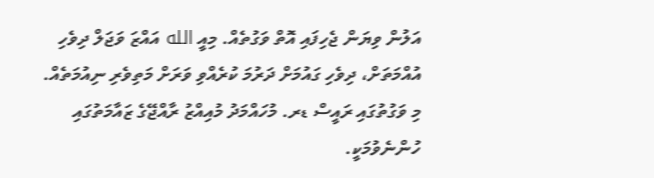އަލުން ވިޔަން ޖެހިފައި އޮތް ވަގުތެއް. މިއީ الله އައްޒަ ވަޖަލް ދިވެހި އުއްމަތަށް، ދިވެހި ގައުމަށް ދަރުމަ ކުރެއްވި ވަރަށް މަތިވެރި ނިއުމަތެއް. މި ވަގުތުގައި ރައީސް ޑރ. މުހައްމަދު މުއިއްޒު ރާއްޖޭގެ ޒައާމަތުގައި ހުންނެވުމަކީ.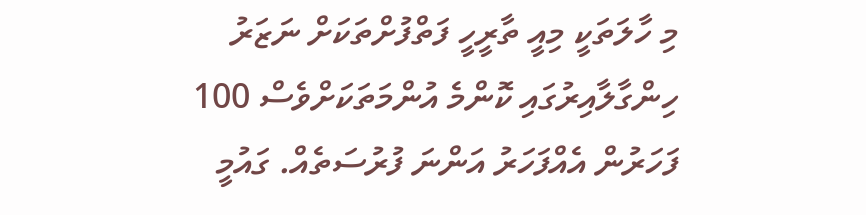މި ހާލަތަކީ މިއީ ތާރީހީ ފަތްފުށްތަކަށް ނަޒަރު ހިންގާލާއިރުގައި ކޮންމެ އުންމަތަކަށްވެސް 100 ފަހަރުން އެއްފަހަރު އަންނަ ފުރުސަތެއް. ގައުމީ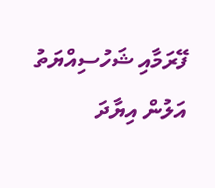ފޭރަމާއި ޝަހުސިއްޔަތު އަލުން އިޔާދަ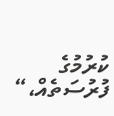ކުރުމުގެ ފުރުސަތެއް،“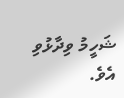ޝަހީމު ވިދާޅުވި އެވެ.